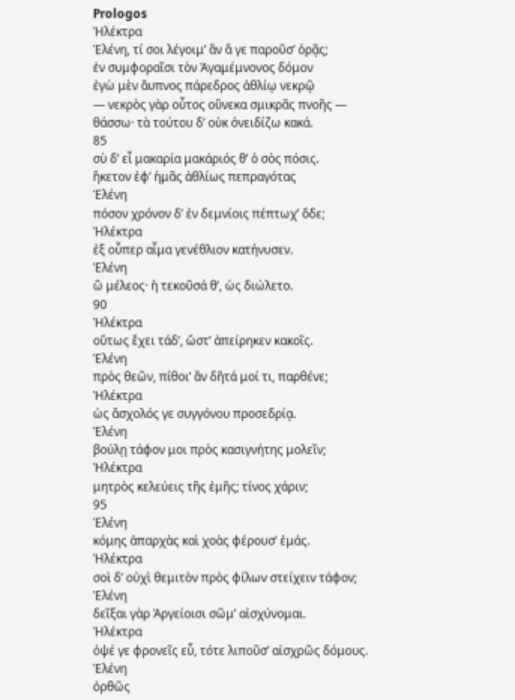Prologos
Ἠλέκτρα
Ἑλένη, τί σοι λέγοιμʼ ἂν ἅ γε παροῦσʼ ὁρᾷς;
ἐν συμφοραῖσι τὸν Ἀγαμέμνονος δόμον
ἐγὼ μὲν ἄυπνος πάρεδρος ἀθλίῳ νεκρῷ
— νεκρὸς γὰρ οὗτος οὕνεκα σμικρᾶς πνοῆς —
θάσσω· τὰ τούτου δʼ οὐκ ὀνειδίζω κακά.
85
σὺ δʼ εἶ μακαρία μακάριός θʼ ὁ σὸς πόσις.
ἥκετον ἐφʼ ἡμᾶς ἀθλίως πεπραγότας
Ἑλένη
πόσον χρόνον δʼ ἐν δεμνίοις πέπτωχʼ ὅδε;
Ἠλέκτρα
ἐξ οὗπερ αἷμα γενέθλιον κατήνυσεν.
Ἑλένη
ὢ μέλεος· ἡ τεκοῦσά θʼ, ὡς διώλετο.
90
Ἠλέκτρα
οὕτως ἔχει τάδʼ, ὥστʼ ἀπείρηκεν κακοῖς.
Ἑλένη
πρὸς θεῶν, πίθοιʼ ἂν δῆτά μοί τι, παρθένε;
Ἠλέκτρα
ὡς ἄσχολός γε συγγόνου προσεδρίᾳ.
Ἑλένη
βούλῃ τάφον μοι πρὸς κασιγνήτης μολεῖν;
Ἠλέκτρα
μητρὸς κελεύεις τῆς ἐμῆς; τίνος χάριν;
95
Ἑλένη
κόμης ἀπαρχὰς καὶ χοὰς φέρουσʼ ἐμάς.
Ἠλέκτρα
σοὶ δʼ οὐχὶ θεμιτὸν πρὸς φίλων στείχειν τάφον;
Ἑλένη
δεῖξαι γὰρ Ἀργείοισι σῶμʼ αἰσχύνομαι.
Ἠλέκτρα
ὀψέ γε φρονεῖς εὖ, τότε λιποῦσʼ αἰσχρῶς δόμους.
Ἑλένη
ὀρθῶς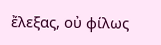ἔλεξας, οὐ φίλως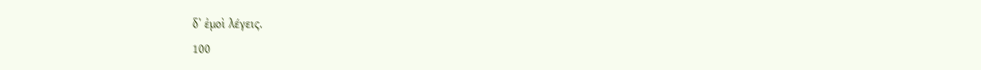δʼ ἐμοὶ λέγεις.
100